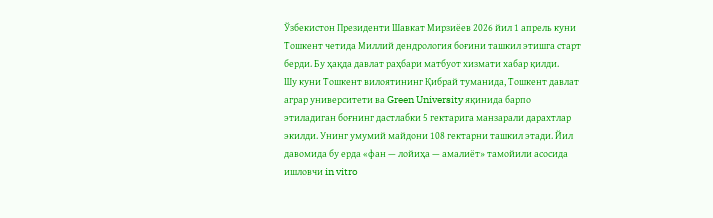Ўзбекистон Президенти Шавкат Мирзиёев 2026 йил 1 апрель куни Тошкент четида Миллий дендрология боғини ташкил этишга старт берди. Бу ҳақда давлат раҳбари матбуот хизмати хабар қилди.
Шу куни Тошкент вилоятининг Қибрай туманида, Тошкент давлат аграр университети ва Green University яқинида барпо этиладиган боғнинг дастлабки 5 гектарига манзарали дарахтлар экилди. Унинг умумий майдони 108 гектарни ташкил этади. Йил давомида бу ерда «фан — лойиҳа — амалиёт» тамойили асосида ишловчи in vitro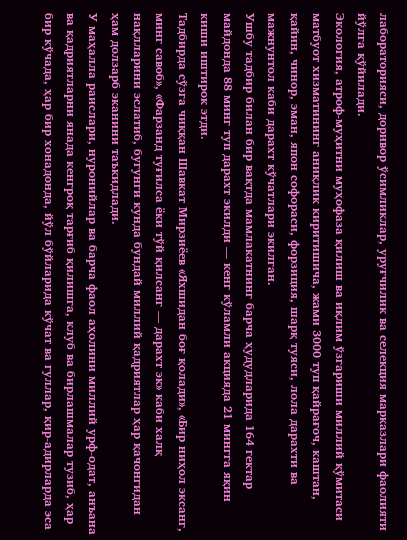лабораторияси, доривор ўсимликлар, уруғчилик ва селекция марказлари фаолияти йўлга қўйилади.
Экология, атроф-муҳитни муҳофаза қилиш ва иқлим ўзгариши миллий қўмитаси матбуот хизматининг аниқлик киритишича, жами 3000 туп қайрағоч, каштан, қайин, чинор, эман, япон софораси, форзиция, шарқ туяси, лола дарахти ва мажнунтол каби дарахт кўчатлари экилган.
Ушбу тадбир билан бир вақтда мамлакатнинг барча ҳудудларида 164 гектар майдонда 88 минг туп дарахт экилди — кенг кўламли акцияда 21 мингга яқин киши иштирок этди.
Тадбирда сўзга чиққан Шавкат Мирзиёев «Яхшидан боғ қолади», «Бир ниҳол эксанг, минг савоб», «Фарзанд туғилса ёки тўй қилсанг — дарахт эк» каби халқ нақлларини эслатиб, бугунги кунда бундай миллий қадриятлар ҳар қачонгидан ҳам долзарб эканини таъкидлади.
У маҳалла раислари, нуронийлар ва барча фаол аҳолини миллий урф-одат, анъана ва қадриятларни янада кенгроқ тарғиб қилишга, клуб ва бирлашмалар тузиб, ҳар бир кўчада, ҳар бир хонадонда, йўл бўйларида кўчат ва гуллар, қир-адирларда эса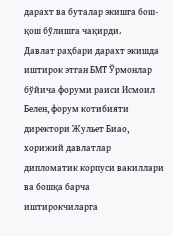дарахт ва буталар экишга бош-қош бўлишга чақирди.
Давлат раҳбари дарахт экишда иштирок этган БМТ Ўрмонлар бўйича форуми раиси Исмоил Белен, форум котибияти директори Жульет Биао, хорижий давлатлар дипломатик корпуси вакиллари ва бошқа барча иштирокчиларга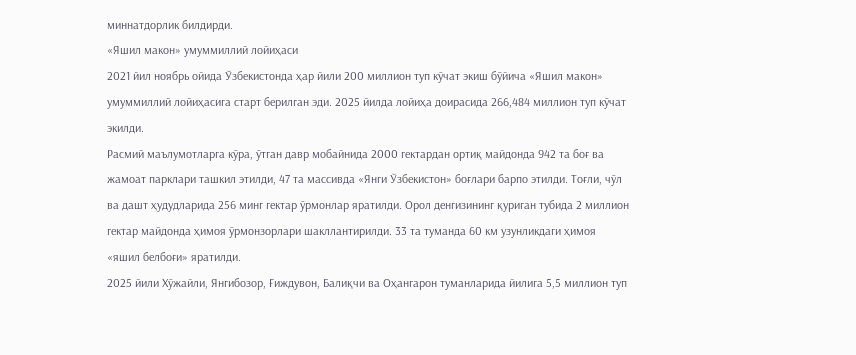миннатдорлик билдирди.
«Яшил макон» умуммиллий лойиҳаси
2021 йил ноябрь ойида Ўзбекистонда ҳар йили 200 миллион туп кўчат экиш бўйича «Яшил макон» умуммиллий лойиҳасига старт берилган эди. 2025 йилда лойиҳа доирасида 266,484 миллион туп кўчат экилди.
Расмий маълумотларга кўра, ўтган давр мобайнида 2000 гектардан ортиқ майдонда 942 та боғ ва жамоат парклари ташкил этилди, 47 та массивда «Янги Ўзбекистон» боғлари барпо этилди. Тоғли, чўл ва дашт ҳудудларида 256 минг гектар ўрмонлар яратилди. Орол денгизининг қуриган тубида 2 миллион гектар майдонда ҳимоя ўрмонзорлари шакллантирилди. 33 та туманда 60 км узунликдаги ҳимоя «яшил белбоғи» яратилди.
2025 йили Хўжайли, Янгибозор, Ғиждувон, Балиқчи ва Оҳангарон туманларида йилига 5,5 миллион туп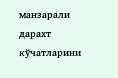манзарали дарахт кўчатларини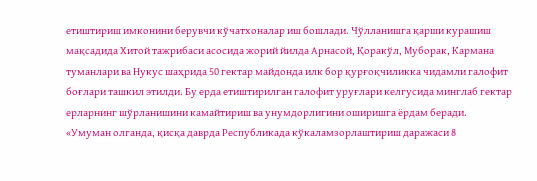етиштириш имконини берувчи кўчатхоналар иш бошлади. Чўлланишга қарши курашиш мақсадида Хитой тажрибаси асосида жорий йилда Арнасой, Қоракўл, Муборак, Кармана туманлари ва Нукус шаҳрида 50 гектар майдонда илк бор қурғоқчиликка чидамли галофит боғлари ташкил этилди. Бу ерда етиштирилган галофит уруғлари келгусида минглаб гектар ерларнинг шўрланишини камайтириш ва унумдорлигини оширишга ёрдам беради.
«Умуман олганда, қисқа даврда Республикада кўкаламзорлаштириш даражаси 8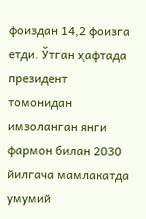фоиздан 14,2 фоизга етди. Ўтган ҳафтада президент томонидан имзоланган янги фармон билан 2030 йилгача мамлакатда умумий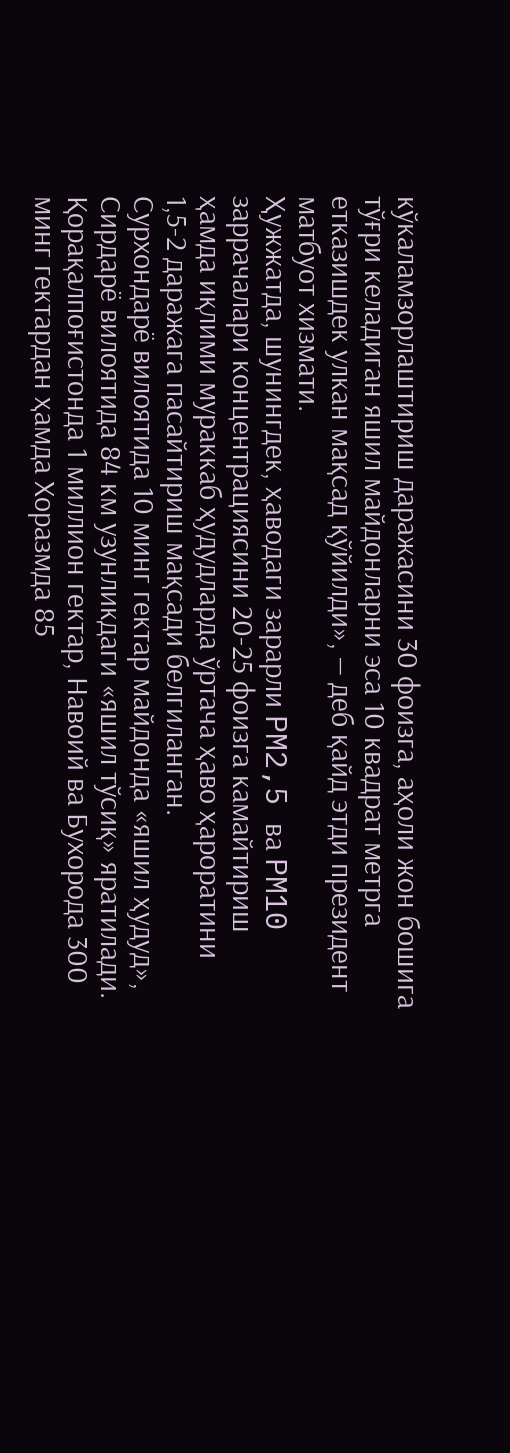кўкаламзорлаштириш даражасини 30 фоизга, аҳоли жон бошига тўғри келадиган яшил майдонларни эса 10 квадрат метрга етказишдек улкан мақсад қўйилди», — деб қайд этди президент матбуот хизмати.
Ҳужжатда, шунингдек, ҳаводаги зарарли PM2,5 ва PM10 заррачалари концентрациясини 20-25 фоизга камайтириш ҳамда иқлими мураккаб ҳудудларда ўртача ҳаво ҳароратини 1,5-2 даражага пасайтириш мақсади белгиланган.
Сурхондарё вилоятида 10 минг гектар майдонда «яшил ҳудуд», Сирдарё вилоятида 84 км узунликдаги «яшил тўсиқ» яратилади. Қорақалпоғистонда 1 миллион гектар, Навоий ва Бухорода 300 минг гектардан ҳамда Хоразмда 85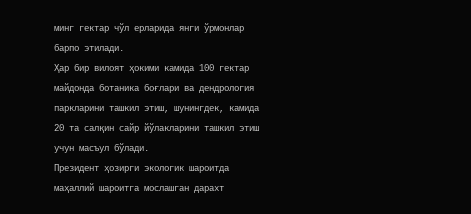минг гектар чўл ерларида янги ўрмонлар барпо этилади.
Ҳар бир вилоят ҳокими камида 100 гектар майдонда ботаника боғлари ва дендрология паркларини ташкил этиш, шунингдек, камида 20 та салқин сайр йўлакларини ташкил этиш учун масъул бўлади.
Президент ҳозирги экологик шароитда маҳаллий шароитга мослашган дарахт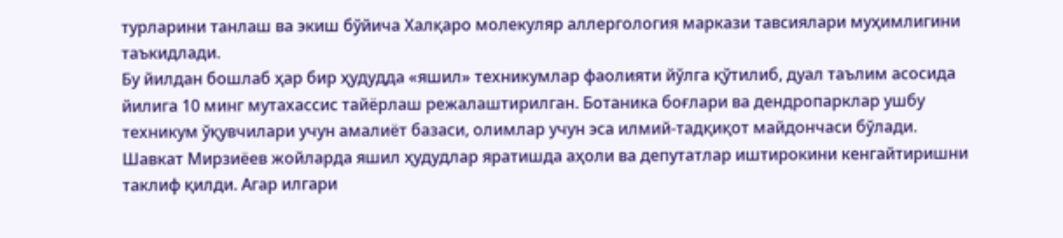турларини танлаш ва экиш бўйича Халқаро молекуляр аллергология маркази тавсиялари муҳимлигини таъкидлади.
Бу йилдан бошлаб ҳар бир ҳудудда «яшил» техникумлар фаолияти йўлга қўтилиб, дуал таълим асосида йилига 10 минг мутахассис тайёрлаш режалаштирилган. Ботаника боғлари ва дендропарклар ушбу техникум ўқувчилари учун амалиёт базаси, олимлар учун эса илмий-тадқиқот майдончаси бўлади.
Шавкат Мирзиёев жойларда яшил ҳудудлар яратишда аҳоли ва депутатлар иштирокини кенгайтиришни таклиф қилди. Агар илгари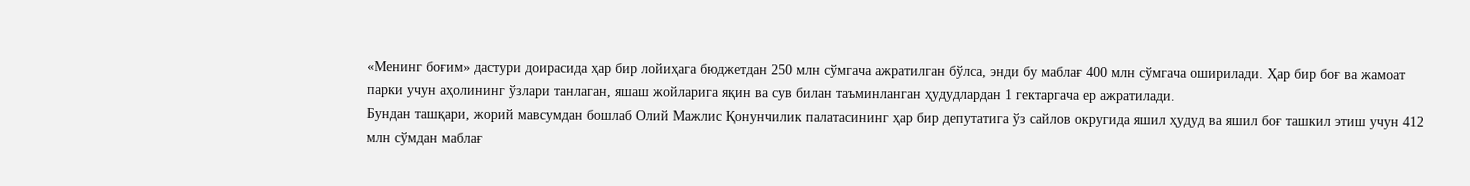«Менинг боғим» дастури доирасида ҳар бир лойиҳага бюджетдан 250 млн сўмгача ажратилган бўлса, энди бу маблағ 400 млн сўмгача оширилади. Ҳар бир боғ ва жамоат парки учун аҳолининг ўзлари танлаган, яшаш жойларига яқин ва сув билан таъминланган ҳудудлардан 1 гектаргача ер ажратилади.
Бундан ташқари, жорий мавсумдан бошлаб Олий Мажлис Қонунчилик палатасининг ҳар бир депутатига ўз сайлов округида яшил ҳудуд ва яшил боғ ташкил этиш учун 412 млн сўмдан маблағ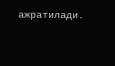ажратилади.